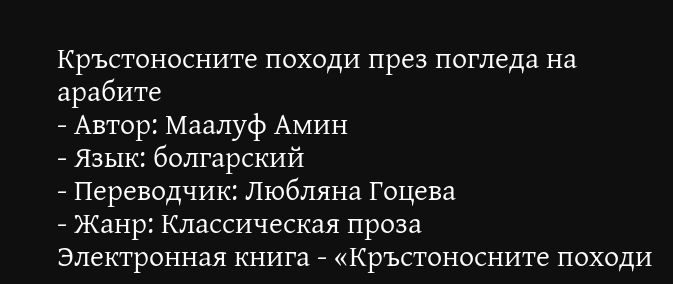Кръстоносните походи през погледа на арабите
- Автор: Маалуф Амин
- Язык: болгарский
- Переводчик: Любляна Гоцева
- Жанр: Классическая проза
Электронная книга - «Кръстоносните походи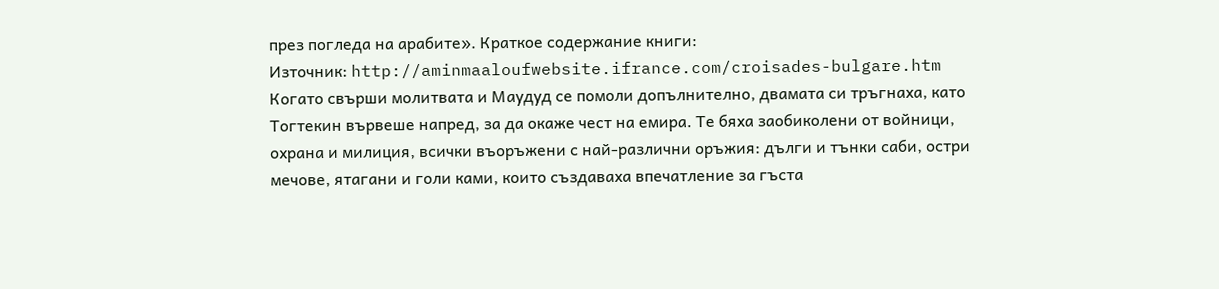през погледа на арабите». Краткое содержание книги:
Източник: http://aminmaaloufwebsite.ifrance.com/croisades-bulgare.htm
Когато свърши молитвата и Маудуд се помоли допълнително, двамата си тръгнаха, като Тогтекин вървеше напред, за да окаже чест на емира. Те бяха заобиколени от войници, охрана и милиция, всички въоръжени с най-различни оръжия: дълги и тънки саби, остри мечове, ятагани и голи ками, които създаваха впечатление за гъста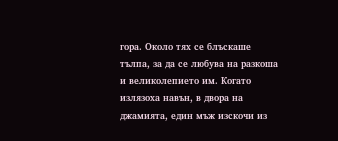гора. Около тях се блъскаше тълпа, за да се любува на разкоша и великолепието им. Когато излязоха навън, в двора на джамията, един мъж изскочи из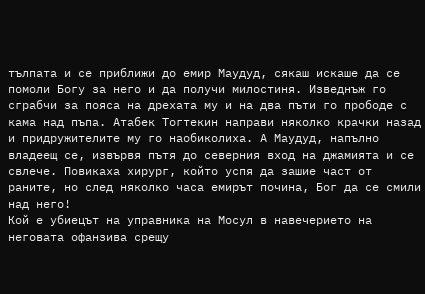тълпата и се приближи до емир Маудуд, сякаш искаше да се помоли Богу за него и да получи милостиня. Изведнъж го сграбчи за пояса на дрехата му и на два пъти го прободе с кама над пъпа. Атабек Тогтекин направи няколко крачки назад и придружителите му го наобиколиха. А Маудуд, напълно владеещ се, извървя пътя до северния вход на джамията и се свлече. Повикаха хирург, който успя да зашие част от раните, но след няколко часа емирът почина, Бог да се смили над него!
Кой е убиецът на управника на Мосул в навечерието на неговата офанзива срещу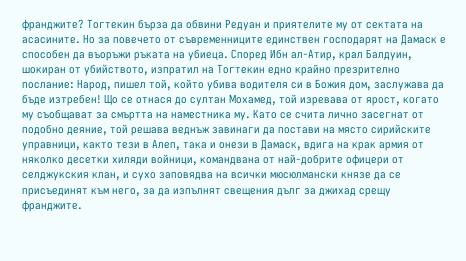франджите? Тогтекин бърза да обвини Редуан и приятелите му от сектата на асасините. Но за повечето от съвременниците единствен господарят на Дамаск е способен да въоръжи ръката на убиеца. Според Ибн ал-Атир, крал Балдуин, шокиран от убийството, изпратил на Тогтекин едно крайно презрително послание: Народ, пишел той, който убива водителя си в Божия дом, заслужава да бъде изтребен! Що се отнася до султан Мохамед, той изревава от ярост, когато му съобщават за смъртта на наместника му. Като се счита лично засегнат от подобно деяние, той решава веднъж завинаги да постави на място сирийските управници, както тези в Алеп, така и онези в Дамаск, вдига на крак армия от няколко десетки хиляди войници, командвана от най-добрите офицери от селджукския клан, и сухо заповядва на всички мюсюлмански князе да се присъединят към него, за да изпълнят свещения дълг за джихад срещу франджите.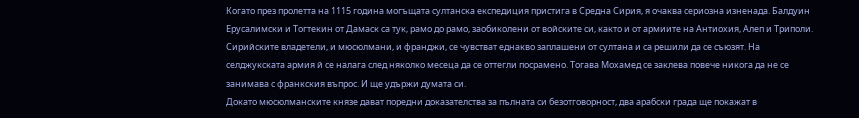Когато през пролетта на 1115 година могъщата султанска експедиция пристига в Средна Сирия, я очаква сериозна изненада. Балдуин Ерусалимски и Тогтекин от Дамаск са тук, рамо до рамо, заобиколени от войските си, както и от армиите на Антиохия, Алеп и Триполи. Сирийските владетели, и мюсюлмани, и франджи, се чувстват еднакво заплашени от султана и са решили да се съюзят. На селджукската армия й се налага след няколко месеца да се оттегли посрамено. Тогава Мохамед се заклева повече никога да не се занимава с франкския въпрос. И ще удържи думата си.
Докато мюсюлманските князе дават поредни доказателства за пълната си безотговорност, два арабски града ще покажат в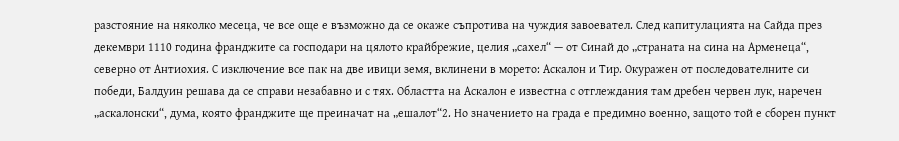разстояние на няколко месеца, че все още е възможно да се окаже съпротива на чуждия завоевател. След капитулацията на Сайда през декември 1110 година франджите са господари на цялото крайбрежие, целия „сахел“ — от Синай до „страната на сина на Арменеца“, северно от Антиохия. С изключение все пак на две ивици земя, вклинени в морето: Аскалон и Тир. Окуражен от последователните си победи, Балдуин решава да се справи незабавно и с тях. Областта на Аскалон е известна с отглеждания там дребен червен лук, наречен „аскалонски“, дума, която франджите ще преиначат на „ешалот“2. Но значението на града е предимно военно, защото той е сборен пункт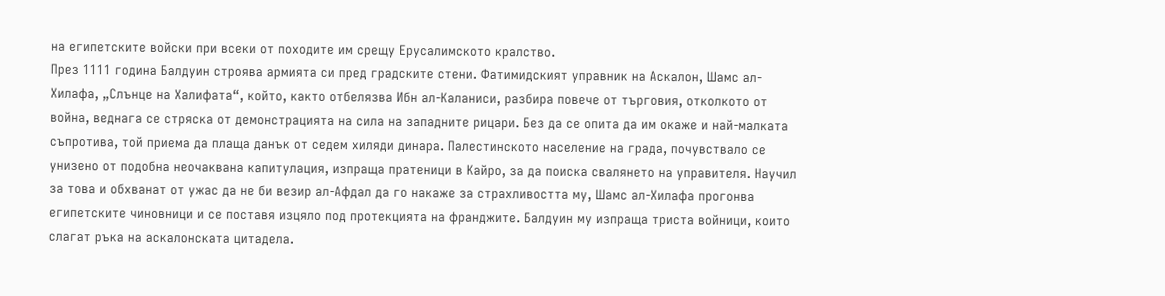на египетските войски при всеки от походите им срещу Ерусалимското кралство.
През 1111 година Балдуин строява армията си пред градските стени. Фатимидският управник на Аскалон, Шамс ал-Хилафа, „Слънце на Халифата“, който, както отбелязва Ибн ал-Каланиси, разбира повече от търговия, отколкото от война, веднага се стряска от демонстрацията на сила на западните рицари. Без да се опита да им окаже и най-малката съпротива, той приема да плаща данък от седем хиляди динара. Палестинското население на града, почувствало се унизено от подобна неочаквана капитулация, изпраща пратеници в Кайро, за да поиска свалянето на управителя. Научил за това и обхванат от ужас да не би везир ал-Афдал да го накаже за страхливостта му, Шамс ал-Хилафа прогонва египетските чиновници и се поставя изцяло под протекцията на франджите. Балдуин му изпраща триста войници, които слагат ръка на аскалонската цитадела.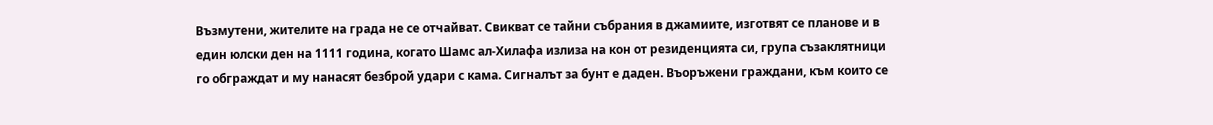Възмутени, жителите на града не се отчайват. Свикват се тайни събрания в джамиите, изготвят се планове и в един юлски ден на 1111 година, когато Шамс ал-Хилафа излиза на кон от резиденцията си, група съзаклятници го обграждат и му нанасят безброй удари с кама. Сигналът за бунт е даден. Въоръжени граждани, към които се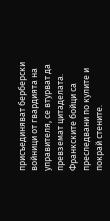присъединяват берберски войници от гвардията на управителя, се втурват да превземат цитаделата. Франкските бойци са преследвани по кулите и покрай стените.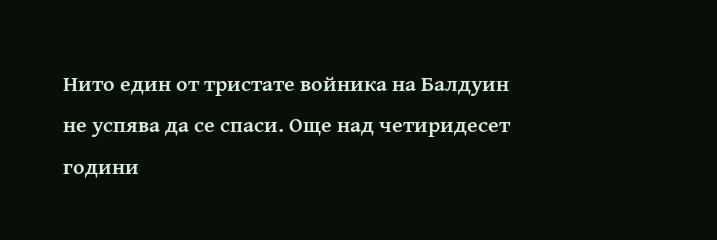Нито един от тристате войника на Балдуин не успява да се спаси. Още над четиридесет години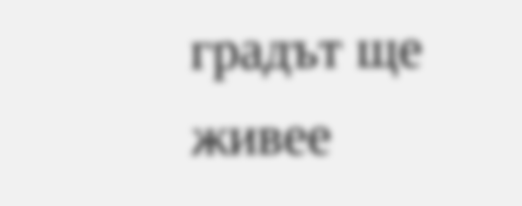градът ще живее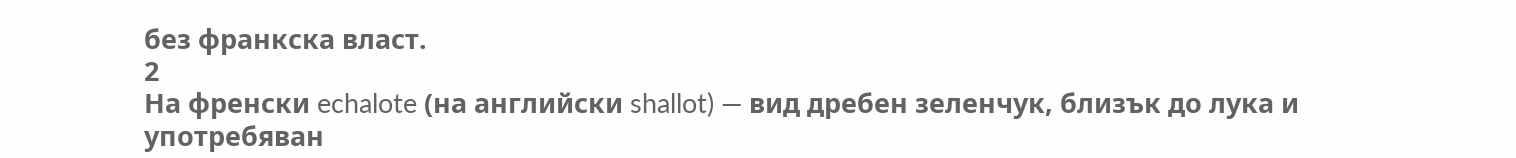без франкска власт.
2
На френски echalote (на английски shallot) — вид дребен зеленчук, близък до лука и употребяван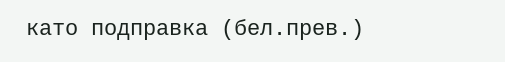като подправка (бел.прев.)